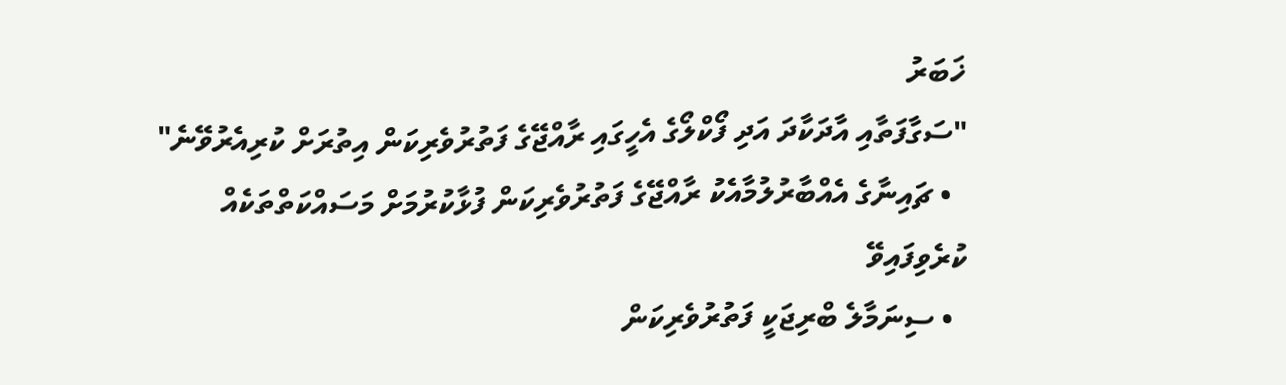ޚަބަރު
"ސަގާފަތާއި އާދަކާދަ އަދި ފޯކްލޯގެ އެހީގައި ރާއްޖޭގެ ފަތުރުވެރިކަން އިތުރަށް ކުރިއެރުވޭނެ"
  • ޗައިނާގެ އެއްބާރުލުމާއެކު ރާއްޖޭގެ ފަތުރުވެރިކަން ފުޅާކުރުމަށް މަސައްކަތްތަކެއް ކުރެވިފައިވޭ
  • ސިނަމާލެ ބްރިޖަކީ ފަތުރުވެރިކަން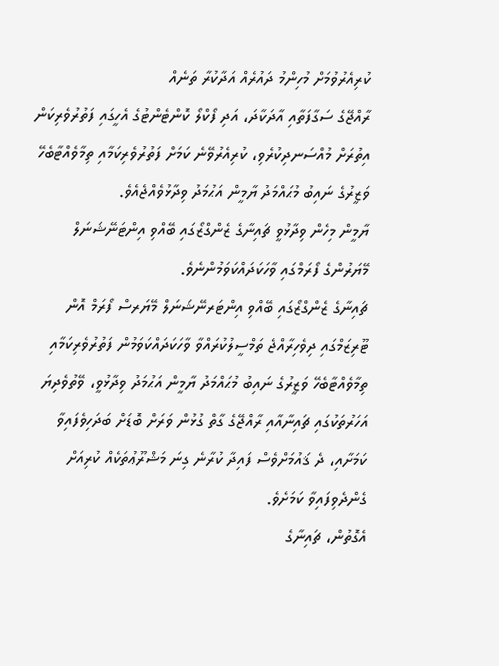ކުރިއެރުވުމަށް މުހިންމު ދައުރެއް އަދާކުރާ ތަނެއް
ރާއްޖޭގެ ސަގާފަތާއި އާދަކާދަ، އަދި ފޯކްލޯ ކޮންޓެންޓުގެ އެހީގައި ފަތުރުވެރިކަން އިތުރަށް މުއްސަނދިކުރެވި، ކުރިއެރުވޭނެ ކަމަށް ފަތުރުވެރިކަމާއި ތިމާވެއްޓާބެހޭ ވަޒީރުގެ ނައިބު މުޙައްމަދު ޔާމީން އަޙުމަދު ވިދާޅުވެއްޖެއެވެ.
ޔާމީން މިހެން ވިދާޅުވީ ޗައިނާގެ ޒެންގްޒޯގައި ބޭއްވި އިންޓަނޭޝަނަލް މޭޔަރުންގެ ފޯރަމްގައި ވާހަކަދައްކަވަމުންނެވެ.
ޗައިނާގެ ޒެންގްޒޯގައި ބޭއްވި އިންޓަރނޭޝަނަލް މޭޔަރސް ފޯރަމް އޮން ޓޫރިޒަމްގައި ދިވެހިރާއްޖެ ތަމްސީލުކުރައްވާ ވާހަކަދައްކަވަމުން ފަތުރުވެރިކަމާއި ތިމާވެއްޓާބެހޭ ވަޒީރުގެ ނައިބު މުޙައްމަދު ޔާމީން އަޙުމަދު ވިދާޅުވީ، ވޭތުވެދިޔަ އަހަރުތަކުގައި ޗައިނާއާއި ރާއްޖޭގެ ގާތް ގުޅުން ވަރަށް ބޮޑަށް ބަދަހިވެފައިވާ ކަމަށާއި، ދެ ޤައުމަށްވެސް ފައިދާ ކުރާނެ ގިނަ މަޝްރޫޢުތަކެއް ކުރިއަށް ގެންދެވިފައިވާ ކަމަށެވެ.
އެގޮތުން، ޗައިނާގެ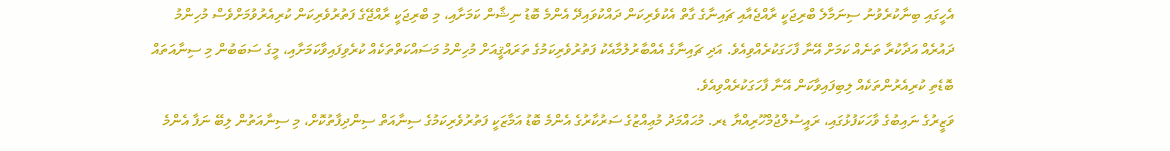އެހީގައި ބިނާކުރެވުނު ސިނަމާލެ ބްރިޖަކީ ރާއްޖެއާއި ޗައިނާގެ ގާތް އެކުވެރިކަން ދައްކުވައިދޭ އެންމެ ބޮޑު ނިޝާން ކަމަށާއި، މި ބްރިޖަކީ ރާއްޖޭގެ ފަތުރުވެރިކަން ކުރިއެރުވުމަށްވެސް މުހިންމު ދައުރެއް އަދާކުރާ ތަނެއް ކަމަށް އޭނާ ފާހަގަކުރެއްވިއެވެ. އަދި ޗައިނާގެ އެއްބާރުލުމާއެކު ފަތުރުވެރިކަމުގެ ތަރައްޤީއަށް މުހިންމު މަސައްކަތްތަކެއް ކުރެވިފައިވާކަމަށާއި، މީގެ ސަބަބުން މި ސިނާއަތައް ބޮޑެތި ކުރިއެރުންތަކެއް ލިބިފައިވާކަން އޭނާ ފާހަގަކުރެއްވިއެވެ.
ވަޒީރުގެ ނައިބުގެ ވާހަކަފުޅުގައި، ރައީސުލްޖުމްހޫރިއްޔާ ޑރ. މުޙައްމަދު މުޢިއްޒުގެ ސަރުކާރުގެ އެންމެ ބޮޑު އަމާޒަކީ ފަތުރުވެރިކަމުގެ ސިނާއަތް ސިންދިފާތުކޮށް، މި ސިނާއަތުން ލިބޭ ނަފާ އެންމެ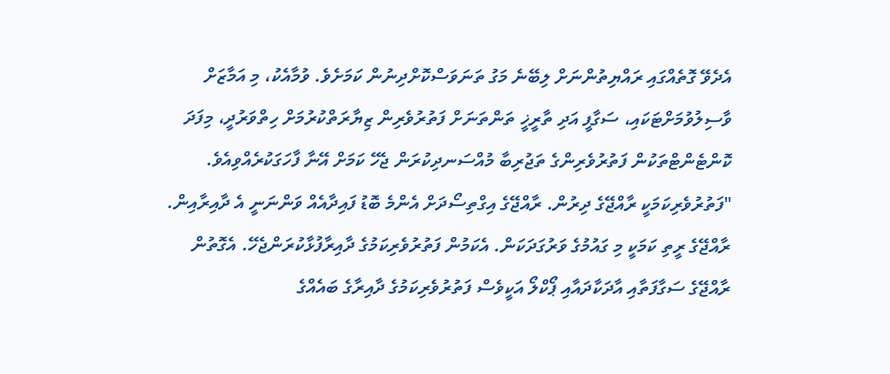އެދެވޭ ގޮތެއްގައި ރައްޔިތުންނަށް ލިބޭނެ މަގު ތަނަވަސްކޮށްދިނުން ކަމަށެވެ. ވުމާއެކު، މި އަމާޒަށް ވާސިލުވުމަށްޓަކައި، ސަގާފީ އަދި ތާރީޚީ ތަންތަނަށް ފަތުރުވެރިން ޒިޔާރަތްކުރުމަށް ހިތްވަރުދީ، މިފަދަ ކޮންޓެންޓްތަކުން ފަތުރުވެރިންގެ ތަޖުރިބާ މުއްސަނދިކުރަން ޖެހޭ ކަމަށް އޭނާ ފާހަގަކުރެއްވިއެވެ.
"ފަތުރުވެރިކަމަކީ ރާއްޖޭގެ ދިރުން. ރާއްޖޭގެ އިގްތިސޯދަށް އެންމެ ބޮޑު ފައިދާއެއް ވަންނަނީ އެ ދާއިރާއިން. ރާއްޖޭގެ ރީތި ކަމަކީ މި ގައުމުގެ ވަރުގަދަކަން. އެކަމުން ފަތުރުވެރިކަމުގެ ދާއިރާފުޅާކުރަންޖެހޭ. އެގޮތުން ރާއްޖޭގެ ސަގާފަތާއި އާދަކާދައާއި ޕޯކްލޯ އަކީވެސް ފަތުރުވެރިކަމުގެ ދާއިރާގެ ބައެއްގެ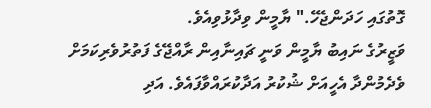ގޮތުގައި ހަދަންޖެހޭ." ޔާމީން ވިދާޅުވިއެވެ.
ވަޒީރުގެ ނައިބު ޔާމީން ވަނީ ޗައިނާއިން ރާއްޖޭގެ ފަތުރުވެރިކަމަށް ވެދެމުންދާ އެހީއަށް ޝުކުރު އަދާކުރައްވާފައެވެ. އަދި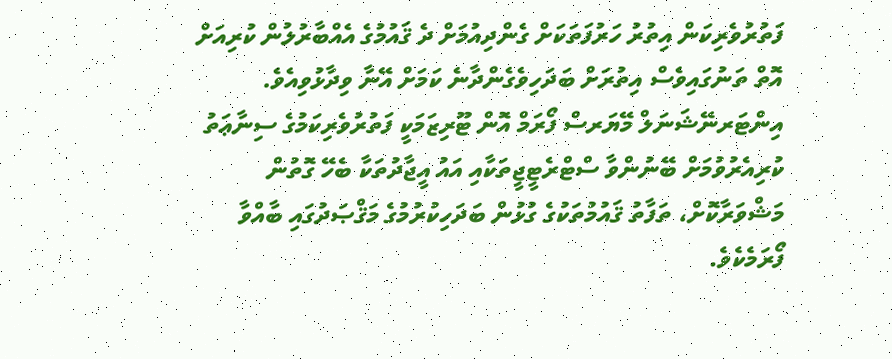ފަތުރުވެރިކަން އިތުރު ހަރުފަތަކަށް ގެންދިއުމަށް ދެ ޤައުމުގެ އެއްބާރުލުން ކުރިއަށް އޮތް ތަނުގައިވެސް އިތުރަށް ބަދަހިވެގެންދާނެ ކަމަށް އޭނާ ވިދާޅުވިއެވެ.
އިންޓަރނޭޝަނަލް މޭޔަރސް ފޯރަމް އޮން ޓޫރިޒަމަކީ ފަތުރުވެރިކަމުގެ ސިނާޢަތު ކުރިއެރުވުމަށް ބޭނުންވާ ސްޓްރެޓީޖީތަކާއި އައު އީޖާދުތަކާ ބެހޭ ގޮތުން މަޝްވަރާކޮށް، ތަފާތު ޤައުމުތަކުގެ ގުޅުން ބަދަހިކުރުމުގެ މަޤްޞަދުގައި ބާއްވާ ފޯރަމެކެވެ.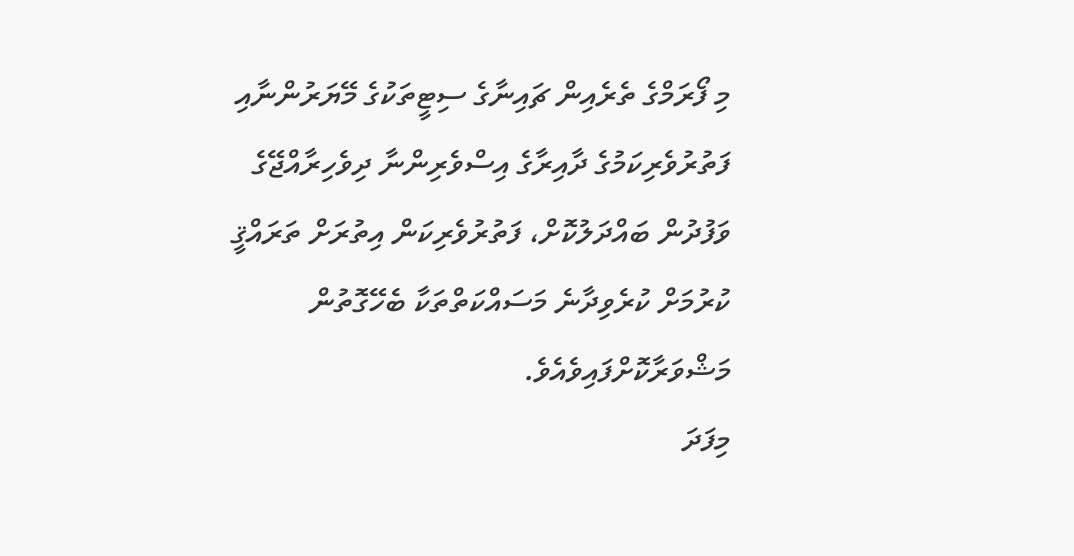މި ފޯރަމްގެ ތެރެއިން ޗައިނާގެ ސިޓީތަކުގެ މޭޔަރުންނާއި ފަތުރުވެރިކަމުގެ ދާއިރާގެ އިސްވެރިންނާ ދިވެހިރާއްޖޭގެ ވަފުދުން ބައްދަލުކޮށް، ފަތުރުވެރިކަން އިތުރަށް ތަރައްޤީ ކުރުމަށް ކުރެވިދާނެ މަސައްކަތްތަކާ ބެހޭގޮތުން މަޝްވަރާކޮށްފައިވެއެވެ.
މިފަދަ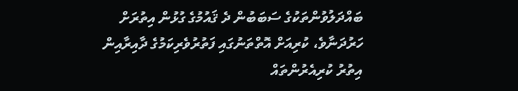ބައްދަލުވުންތަކުގެ ސަބަބުން ދެ ޤައުމުގެ ގުޅުން އިތުރަށް ހަރުދަނާވެ، ކުރިއަށް އޮތްތަނުގައި ފަތުރުވެރިކަމުގެ ދާއިރާއިން އިތުރު ކުރިއެރުންތައް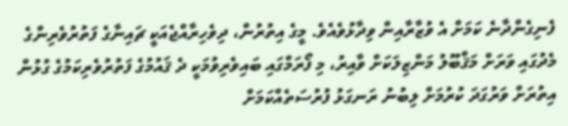ފެނިގެންދާނެ ކަމަށް އެ ވުޒާރާއިން ވިދާޅުވެއެވެ. މީގެ އިތުރުން، ދިވެހިރާއްޖެއަކީ ޗައިނާގެ ފަތުރުވެރިންގެ މެދުގައި ވަރަށް މަޤްބޫލު މަންޒިލަކަށް ވާއިރު، މި ފޯރަމްގައި ބައިވެރިވުމަކީ ދެ ޤައުމުގެ ފަތުރުވެރިކަމުގެ ގުޅުން އިތުރަށް ވަރުގަދަ ކުރުމަށް ލިބުނު ރަނގަޅު ފުރުސަތެއްކަމަށް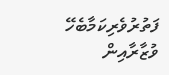ފަތުރުވެރިކަމާބެހޭ ވުޒާރާއިން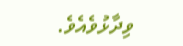ވިދާޅުވެއެވެ.